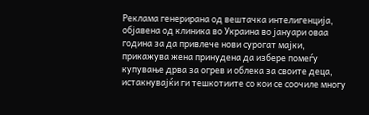Реклама генерирана од вештачка интелигенција, објавена од клиника во Украина во јануари оваа година за да привлече нови сурогат мајки, прикажува жена принудена да избере помеѓу купување дрва за огрев и облека за своите деца, истакнувајќи ги тешкотиите со кои се соочиле многу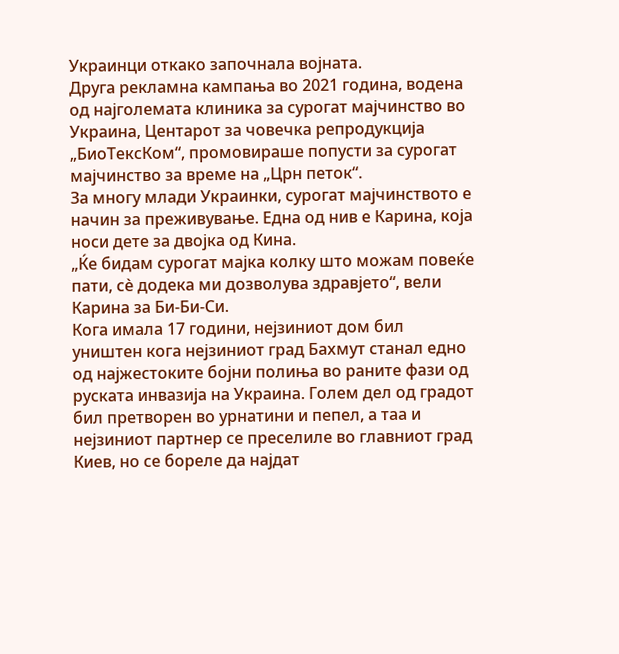Украинци откако започнала војната.
Друга рекламна кампања во 2021 година, водена од најголемата клиника за сурогат мајчинство во Украина, Центарот за човечка репродукција „БиоТексКом“, промовираше попусти за сурогат мајчинство за време на „Црн петок“.
За многу млади Украинки, сурогат мајчинството е начин за преживување. Една од нив е Карина, која носи дете за двојка од Кина.
„Ќе бидам сурогат мајка колку што можам повеќе пати, сè додека ми дозволува здравјето“, вели Карина за Би-Би-Си.
Кога имала 17 години, нејзиниот дом бил уништен кога нејзиниот град Бахмут станал едно од најжестоките бојни полиња во раните фази од руската инвазија на Украина. Голем дел од градот бил претворен во урнатини и пепел, а таа и нејзиниот партнер се преселиле во главниот град Киев, но се бореле да најдат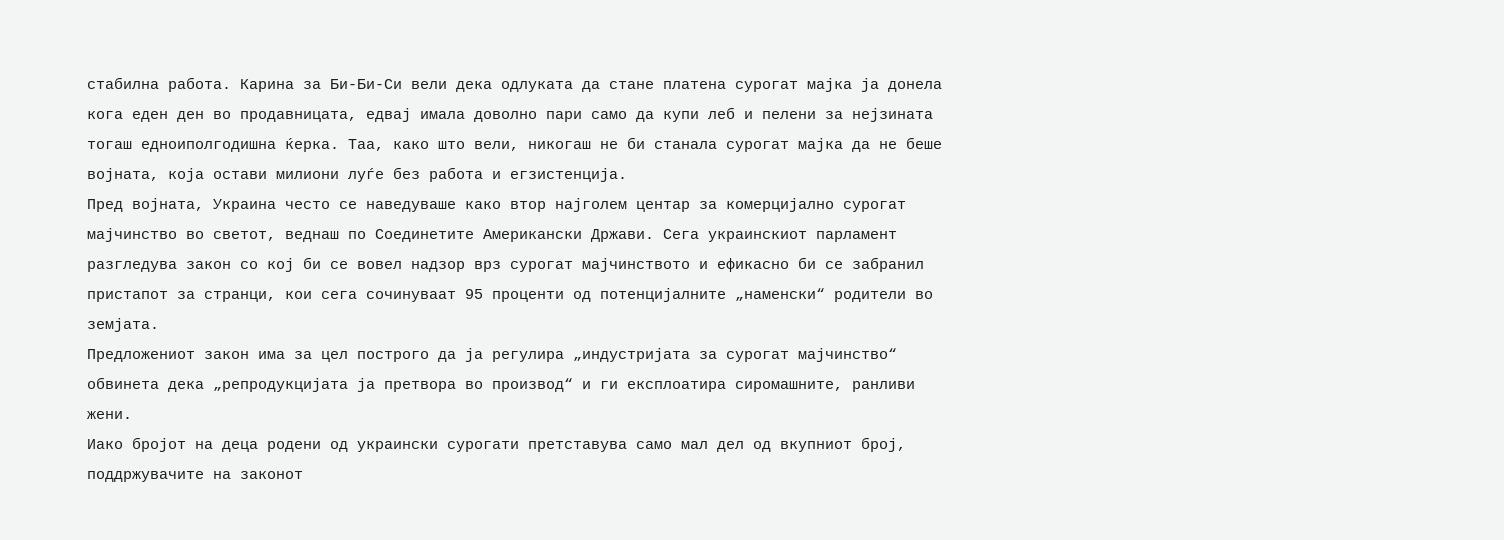стабилна работа. Карина за Би-Би-Си вели дека одлуката да стане платена сурогат мајка ја донела кога еден ден во продавницата, едвај имала доволно пари само да купи леб и пелени за нејзината тогаш едноиполгодишна ќерка. Таа, како што вели, никогаш не би станала сурогат мајка да не беше војната, која остави милиони луѓе без работа и егзистенција.
Пред војната, Украина често се наведуваше како втор најголем центар за комерцијално сурогат мајчинство во светот, веднаш по Соединетите Американски Држави. Сега украинскиот парламент разгледува закон со кој би се вовел надзор врз сурогат мајчинството и ефикасно би се забранил пристапот за странци, кои сега сочинуваат 95 проценти од потенцијалните „наменски“ родители во земјата.
Предложениот закон има за цел построго да ја регулира „индустријата за сурогат мајчинство“ обвинета дека „репродукцијата ја претвора во производ“ и ги експлоатира сиромашните, ранливи жени.
Иако бројот на деца родени од украински сурогати претставува само мал дел од вкупниот број, поддржувачите на законот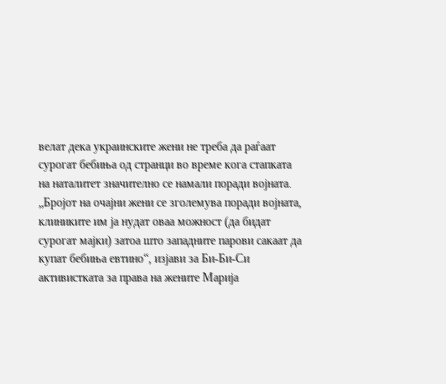велат дека украинските жени не треба да раѓаат сурогат бебиња од странци во време кога стапката на наталитет значително се намали поради војната.
„Бројот на очајни жени се зголемува поради војната, клиниките им ја нудат оваа можност (да бидат сурогат мајки) затоа што западните парови сакаат да купат бебиња евтино“, изјави за Би-Би-Си активистката за права на жените Марија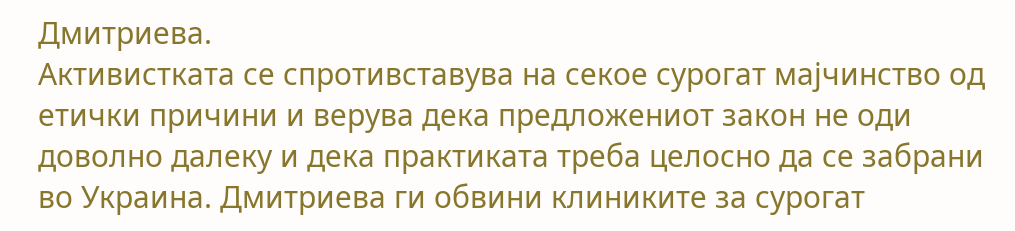Дмитриева.
Активистката се спротивставува на секое сурогат мајчинство од етички причини и верува дека предложениот закон не оди доволно далеку и дека практиката треба целосно да се забрани во Украина. Дмитриева ги обвини клиниките за сурогат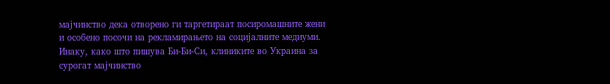мајчинство дека отворено ги таргетираат посиромашните жени и особено посочи на рекламирањето на социјалните медиуми.
Инаку, како што пишува Би-Би-Си, клиниките во Украина за сурогат мајчинство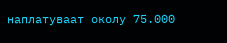наплатуваат околу 75.000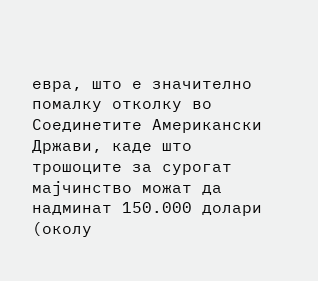евра, што е значително помалку отколку во Соединетите Американски Држави, каде што трошоците за сурогат мајчинство можат да надминат 150.000 долари (околу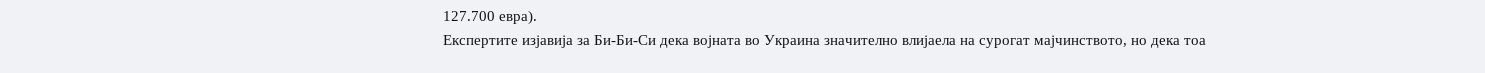127.700 евра).
Експертите изјавија за Би-Би-Си дека војната во Украина значително влијаела на сурогат мајчинството, но дека тоа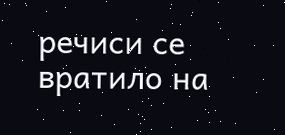речиси се вратило на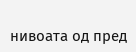нивоата од пред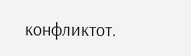конфликтот.